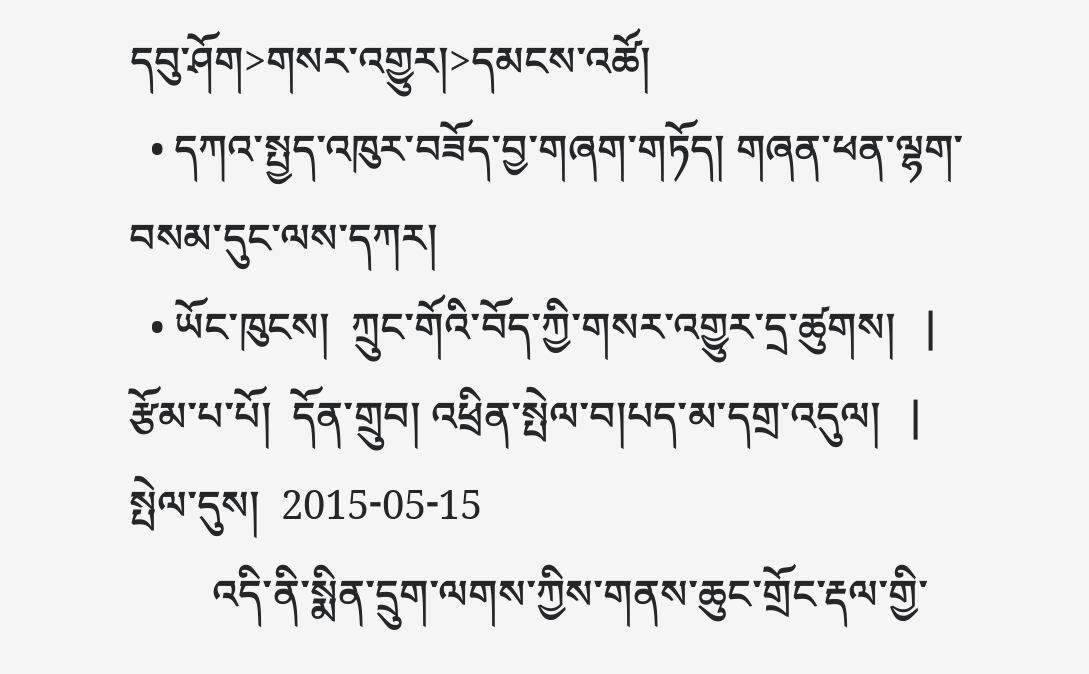དབུ་ཤོག>གསར་འགྱུར།>དམངས་འཚོ།
  • དཀའ་སྤྱད་འཁུར་བཟོད་བྱ་གཞག་གཏོད། གཞན་ཕན་ལྷག་བསམ་དུང་ལས་དཀར།
  • ཡོང་ཁུངས།  ཀྲུང་གོའི་བོད་ཀྱི་གསར་འགྱུར་དྲ་ཚུགས།   |     རྩོམ་པ་པོ།  དོན་གྲུབ། འཕྲིན་སྤེལ་བ།པད་མ་དགྲ་འདུལ།   |     སྤེལ་དུས།  2015-05-15
        འདི་ནི་སྨིན་དྲུག་ལགས་ཀྱིས་གནས་ཆུང་གྲོང་རྡལ་གྱི་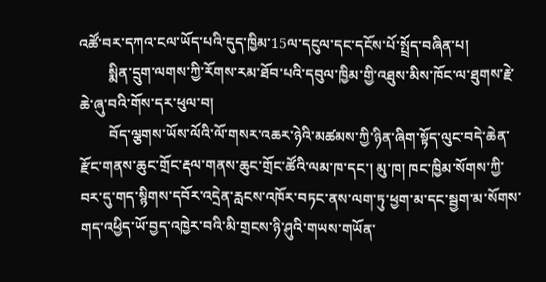འཚོ་བར་དཀའ་ངལ་ཡོད་པའི་དུད་ཁྱིམ་15ལ་དངུལ་དང་དངོས་པོ་སྤྲོད་བཞིན་པ།
        སྨིན་དྲུག་ལགས་ཀྱི་རོགས་རམ་ཐོབ་པའི་དབུལ་ཁྱིམ་གྱི་འཐུས་མིས་ཁོང་ལ་ཐུགས་རྗེ་ཆེ་ཞུ་བའི་གོས་དར་ཕུལ་བ།
        བོད་ལྕགས་ཡོས་ལོའི་ལོ་གསར་འཆར་ཉེའི་མཚམས་ཀྱི་ཉིན་ཞིག་སྟོད་ལུང་བདེ་ཆེན་རྫོང་གནས་ཆུང་གྲོང་རྡལ་གནས་ཆུང་གྲོང་ཚོའི་ལམ་ཁ་དང་། མུ་ཁ། ཁང་ཁྱིམ་སོགས་ཀྱི་བར་དུ་གད་སྙིགས་དབོར་འདྲེན་རླངས་འཁོར་བཏང་ནས་ལག་ཏུ་ཕྱག་མ་དང་སྦྱག་མ་སོགས་གད་འཕྱིད་ཡོ་བྱད་འཁྱེར་བའི་མི་གྲངས་ཉི་ཤུའི་གཡས་གཡོན་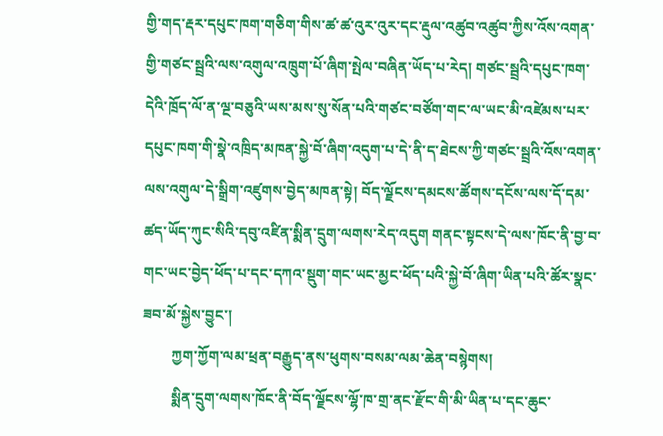གྱི་གད་རྡར་དཔུང་ཁག་གཅིག་གིས་ཚ་ཚ་འུར་འུར་དང་རྡུལ་འཚུབ་འཚུབ་ཀྱིས་འོས་འགན་གྱི་གཙང་སྦྲའི་ལས་འགུལ་འཁྲུག་པོ་ཞིག་སྤེལ་བཞིན་ཡོད་པ་རེད། གཙང་སྦྲའི་དཔུང་ཁག་དེའི་ཁྲོད་ལོ་ན་ལྔ་བཅུའི་ཡས་མས་སུ་སོན་པའི་གཙང་བཙོག་གང་ལ་ཡང་མི་འཛེམས་པར་དཔུང་ཁག་གི་སྣེ་འཁྲིད་མཁན་སྐྱེ་བོ་ཞིག་འདུག་པ་དེ་ནི་ད་ཐེངས་ཀྱི་གཙང་སྦྲའི་འོས་འགན་ལས་འགུལ་དེ་སྒྲིག་འཛུགས་བྱེད་མཁན་སྟེ། བོད་ལྗོངས་དམངས་ཚོགས་དངོས་ལས་དོ་དམ་ཚད་ཡོད་ཀུང་སིའི་དབུ་འཛིན་སྨིན་དྲུག་ལགས་རེད་འདུག གནང་སྟངས་དེ་ལས་ཁོང་ནི་བྱ་བ་གང་ཡང་བྱེད་ཕོད་པ་དང་དཀའ་སྡུག་གང་ཡང་མྱང་ཕོད་པའི་སྐྱེ་བོ་ཞིག་ཡིན་པའི་ཚོར་སྣང་ཟབ་མོ་སྐྱེས་བྱུང་།
        ཀྱག་ཀྱོག་ལམ་ཕྲན་བརྒྱུད་ནས་ཕུགས་བསམ་ལམ་ཆེན་བསྙེགས།
        སྨིན་དྲུག་ལགས་ཁོང་ནི་བོད་ལྗོངས་ལྷོ་ཁ་གྲ་ནང་རྫོང་གི་མི་ཡིན་པ་དང་ཆུང་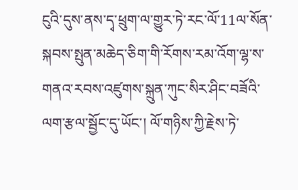ངུའི་དུས་ནས་དྭ་ཕྲུག་ལ་གྱུར་ཏེ་རང་ལོ་11ལ་སོན་སྐབས་སྤུན་མཆེད་ཅིག་གི་རོགས་རམ་འོག་ལྷ་ས་གནའ་རབས་འཛུགས་སྐྲུན་ཀུང་སིར་ཤིང་བཟོའི་ལག་རྩལ་སྦྱོང་དུ་ཡོང་། ལོ་གཉིས་ཀྱི་རྗེས་ཏེ་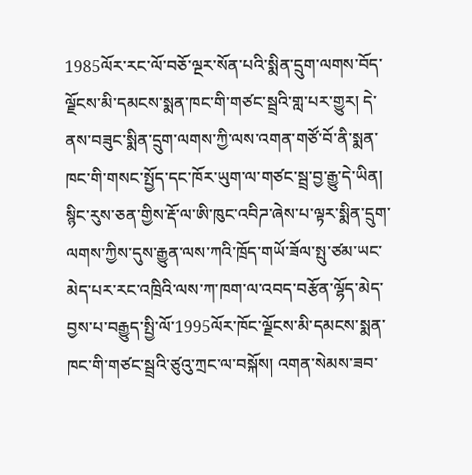1985ལོར་རང་ལོ་བཅོ་ལྔར་སོན་པའི་སྨིན་དྲུག་ལགས་བོད་ལྗོངས་མི་དམངས་སྨན་ཁང་གི་གཙང་སྦྲའི་གླ་པར་གྱུར། དེ་ནས་བཟུང་སྨིན་དྲུག་ལགས་ཀྱི་ལས་འགན་གཙོ་བོ་ནི་སྨན་ཁང་གི་གསང་སྤྱོད་དང་ཁོར་ཡུག་ལ་གཙང་སྦྲ་བྱ་རྒྱུ་དེ་ཡིན། སྙིང་རུས་ཅན་གྱིས་རྡོ་ལ་ཨི་ཁུང་འབིཌ་ཞེས་པ་ལྟར་སྨིན་དྲུག་ལགས་ཀྱིས་དུས་རྒྱུན་ལས་ཀའི་ཁྲོད་གཡོ་ཟོལ་སྤུ་ཙམ་ཡང་མེད་པར་རང་འཁྲིའི་ལས་ཀ་ཁག་ལ་འབད་བརྩོན་ལྷོད་མེད་བྱས་པ་བརྒྱུད་སྤྱི་ལོ་1995ལོར་ཁོང་ལྗོངས་མི་དམངས་སྨན་ཁང་གི་གཙང་སྦྲའི་ཙུའུ་ཀྲང་ལ་བསྐོས། འགན་སེམས་ཟབ་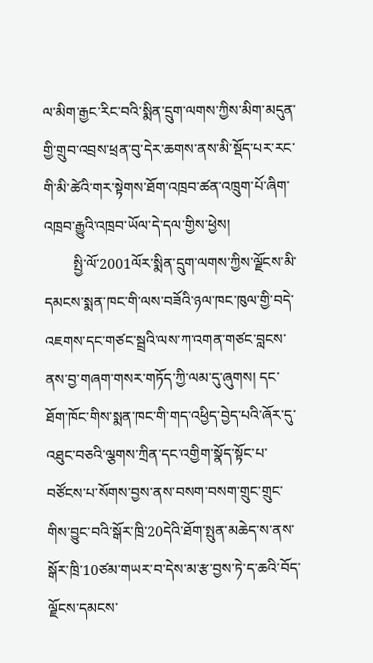ལ་མིག་རྒྱང་རིང་བའི་སྨིན་དྲུག་ལགས་ཀྱིས་མིག་མདུན་གྱི་གྲུབ་འབྲས་ཕྲན་བུ་དེར་ཆགས་ནས་མི་སྡོད་པར་རང་གི་མི་ཚེའི་གར་སྟེགས་ཐོག་འཁྲབ་ཚན་འཁྲུག་པོ་ཞིག་འཁྲབ་རྒྱུའི་འཁྲབ་ཡོལ་དེ་དལ་གྱིས་ཕྱེས།
        སྤྱི་ལོ་2001ལོར་སྨིན་དྲུག་ལགས་ཀྱིས་ལྗོངས་མི་དམངས་སྨན་ཁང་གི་ལས་བཟོའི་ཉལ་ཁང་ཁུལ་གྱི་བདེ་འཇགས་དང་གཙང་སྦྲའི་ལས་ཀ་འགན་གཙང་བླངས་ནས་བྱ་གཞག་གསར་གཏོད་ཀྱི་ལམ་དུ་ཞུགས། དང་ཐོག་ཁོང་གིས་སྨན་ཁང་གི་གད་འཕྱིད་བྱེད་པའི་ཞོར་དུ་འཐུང་བཅའི་ལྕགས་ཀྲིན་དང་འགྱིག་སྣོད་སྟོང་པ་བཙོངས་པ་སོགས་བྱས་ནས་བསག་བསག་གྲུང་གྲུང་གིས་བྱུང་བའི་སྒོར་ཁྲི་20དེའི་ཐོག་སྤུན་མཆེད་ས་ནས་སྒོར་ཁྲི་10ཙམ་གཡར་བ་དེས་མ་རྩ་བྱས་ཏེ་ད་ཆའི་བོད་ལྗོངས་དམངས་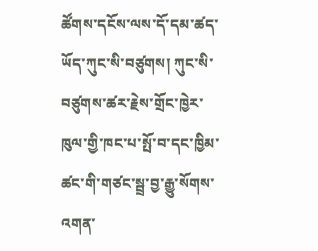ཚོགས་དངོས་ལས་དོ་དམ་ཚད་ཡོད་ཀུང་སི་བཙུགས། ཀུང་སི་བཙུགས་ཚར་རྗེས་གྲོང་ཁྱེར་ཁུལ་གྱི་ཁང་པ་སྤོ་བ་དང་ཁྱིམ་ཚང་གི་གཙང་སྦྲ་བྱ་རྒྱུ་སོགས་འགན་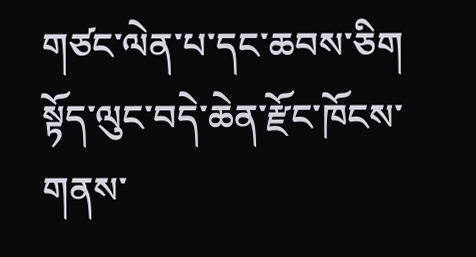གཙང་ལེན་པ་དང་ཆབས་ཅིག སྟོད་ལུང་བདེ་ཆེན་རྫོང་ཁོངས་གནས་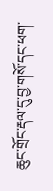ཆུང་གྲོང་རྡལ་དུ་བྱ་གསོ་དང་ཕག་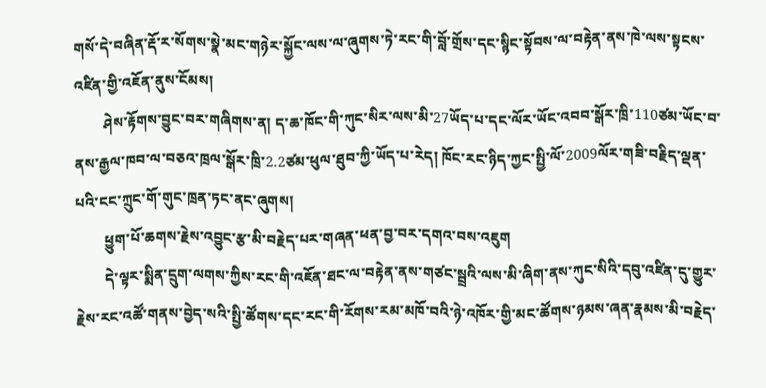གསོ་དེ་བཞིན་རྡོ་ར་སོགས་སྣེ་མང་གཉེར་སྐྱོང་ལས་ལ་ཞུགས་ཏེ་རང་གི་བློ་གྲོས་དང་སྙིང་སྟོབས་ལ་བརྟེན་ནས་ཁེ་ལས་སྟངས་འཛིན་གྱི་འཇོན་ནུས་ངོམས།
        ཤེས་རྟོགས་བྱུང་བར་གཞིགས་ན། ད་ཆ་ཁོང་གི་ཀུང་སིར་ལས་མི་27ཡོད་པ་དང་ལོར་ཡོང་འབབ་སྒོར་ཁྲི་110ཙམ་ཡོང་བ་ནས་རྒྱལ་ཁབ་ལ་བཅའ་ཁྲལ་སྒོར་ཁྲི་2.2ཙམ་ཕུལ་ཐུབ་ཀྱི་ཡོད་པ་རེད། ཁོང་རང་ཉིད་ཀྱང་སྤྱི་ལོ་2009ལོར་གཟི་བརྗིད་ལྡན་པའི་ངང་ཀྲུང་གོ་གུང་ཁྲན་ཏང་ནང་ཞུགས།
        ཕྱུག་པོ་ཆགས་རྗེས་འབྱུང་རྩ་མི་བརྗེད་པར་གཞན་ཕན་བྱ་བར་དགའ་བས་འཇུག
        དེ་ལྟར་སྨིན་དྲུག་ལགས་ཀྱིས་རང་གི་འཇོན་ཐང་ལ་བརྟེན་ནས་གཙང་སྦྲའི་ལས་མི་ཞིག་ནས་ཀུང་སིའི་དབུ་འཛིན་དུ་གྱུར་རྗེས་རང་འཚོ་གནས་བྱེད་སའི་སྤྱི་ཚོགས་དང་རང་གི་རོགས་རམ་མཁོ་བའི་ཉེ་འཁོར་གྱི་མང་ཚོགས་ཉམས་ཞན་རྣམས་མི་བརྗེད་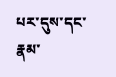པར་དུས་དང་རྣམ་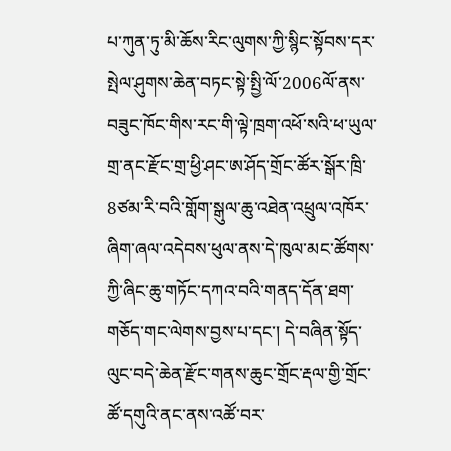པ་ཀུན་ཏུ་མི་ཆོས་རིང་ལུགས་ཀྱི་སྙིང་སྟོབས་དར་སྤེལ་ཤུགས་ཆེན་བཏང་སྟེ་སྤྱི་ལོ་2006ལོ་ནས་བཟུང་ཁོང་གིས་རང་གི་ལྟེ་ཁྲག་འཕོ་སའི་ཕ་ཡུལ་གྲ་ནང་རྫོང་གྲ་ཕྱི་ཤང་ཨ་ཤོད་གྲོང་ཚོར་སྒོར་ཁྲི་8ཙམ་རི་བའི་གློག་སྒུལ་ཆུ་འཐེན་འཕྲུལ་འཁོར་ཞིག་ཞལ་འདེབས་ཕུལ་ནས་དེ་ཁུལ་མང་ཚོགས་ཀྱི་ཞིང་ཆུ་གཏོང་དཀའ་བའི་གནད་དོན་ཐག་གཅོད་གང་ལེགས་བྱས་པ་དང་། དེ་བཞིན་སྟོད་ལུང་བདེ་ཆེན་རྫོང་གནས་ཆུང་གྲོང་རྡལ་གྱི་གྲོང་ཚོ་དགུའི་ནང་ནས་འཚོ་བར་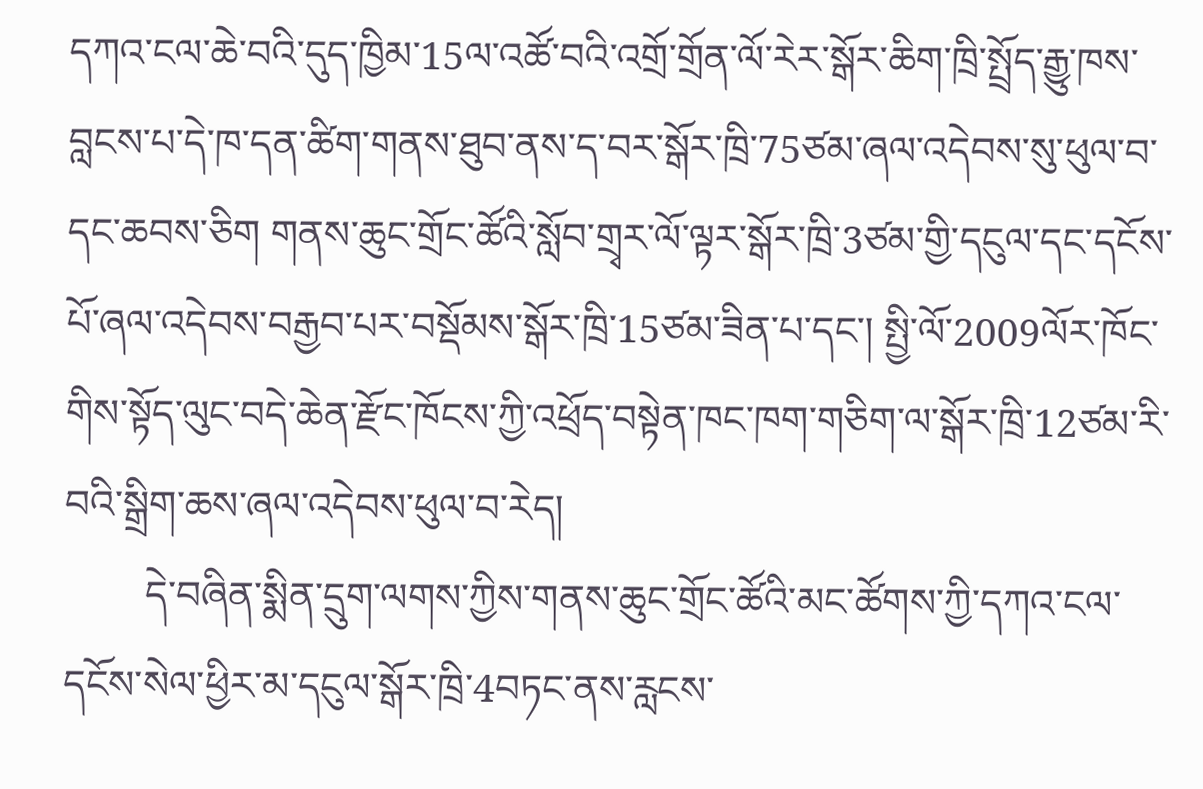དཀའ་ངལ་ཆེ་བའི་དུད་ཁྱིམ་15ལ་འཚོ་བའི་འགྲོ་གྲོན་ལོ་རེར་སྒོར་ཆིག་ཁྲི་སྤྲོད་རྒྱུ་ཁས་བླངས་པ་དེ་ཁ་དན་ཚིག་གནས་ཐུབ་ནས་ད་བར་སྒོར་ཁྲི་75ཙམ་ཞལ་འདེབས་སུ་ཕུལ་བ་དང་ཆབས་ཅིག གནས་ཆུང་གྲོང་ཚོའི་སློབ་གྲྭར་ལོ་ལྟར་སྒོར་ཁྲི་3ཙམ་གྱི་དངུལ་དང་དངོས་པོ་ཞལ་འདེབས་བརྒྱབ་པར་བསྡོམས་སྒོར་ཁྲི་15ཙམ་ཟིན་པ་དང་། སྤྱི་ལོ་2009ལོར་ཁོང་གིས་སྟོད་ལུང་བདེ་ཆེན་རྫོང་ཁོངས་ཀྱི་འཕྲོད་བསྟེན་ཁང་ཁག་གཅིག་ལ་སྒོར་ཁྲི་12ཙམ་རི་བའི་སྒྲིག་ཆས་ཞལ་འདེབས་ཕུལ་བ་རེད།
        དེ་བཞིན་སྨིན་དྲུག་ལགས་ཀྱིས་གནས་ཆུང་གྲོང་ཚོའི་མང་ཚོགས་ཀྱི་དཀའ་ངལ་དངོས་སེལ་ཕྱིར་མ་དངུལ་སྒོར་ཁྲི་4བཏང་ནས་རླངས་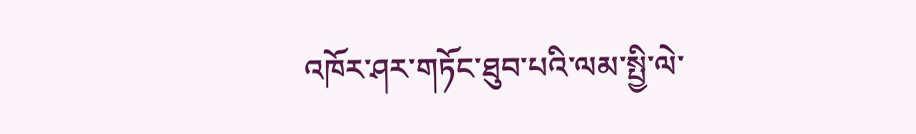འཁོར་ཤར་གཏོང་ཐུབ་པའི་ལམ་སྤྱི་ལེ་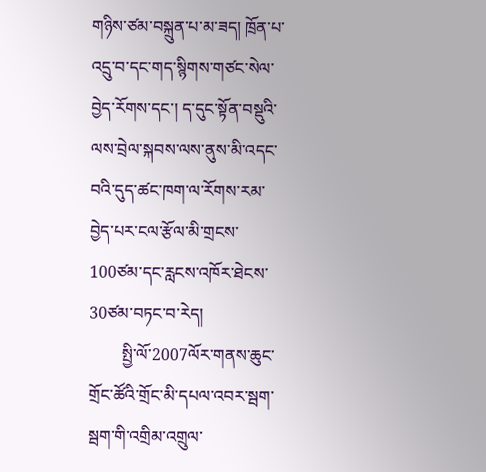གཉིས་ཙམ་བསྐྲུན་པ་མ་ཟད། ཁྲོན་པ་འདྲུ་བ་དང་གད་སྙིགས་གཙང་སེལ་བྱེད་རོགས་དང་། ད་དུང་སྟོན་བསྡུའི་ལས་བྲེལ་སྐབས་ལས་ནུས་མི་འདང་བའི་དུད་ཚང་ཁག་ལ་རོགས་རམ་བྱེད་པར་ངལ་རྩོལ་མི་གྲངས་100ཙམ་དང་རླངས་འཁོར་ཐེངས་30ཙམ་བཏང་བ་རེད།
        སྤྱི་ལོ་2007ལོར་གནས་ཆུང་གྲོང་ཚོའི་གྲོང་མི་དཔལ་འབར་སྦག་སྦག་གི་འགྲིམ་འགྲུལ་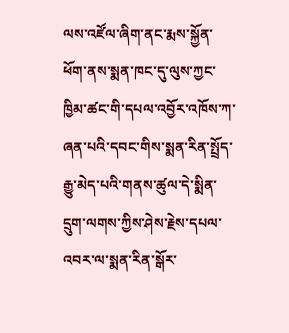ལས་འཛོལ་ཞིག་ནང་རྨས་སྐྱོན་ཕོག་ནས་སྨན་ཁང་དུ་ལུས་ཀྱང་ཁྱིམ་ཚང་གི་དཔལ་འབྱོར་འཁོས་ཀ་ཞན་པའི་དབང་གིས་སྨན་རིན་སྤྲོད་རྒྱུ་མེད་པའི་གནས་ཚུལ་དེ་སྨིན་དྲུག་ལགས་ཀྱིས་ཤེས་རྗེས་དཔལ་འབར་ལ་སྨན་རིན་སྒོར་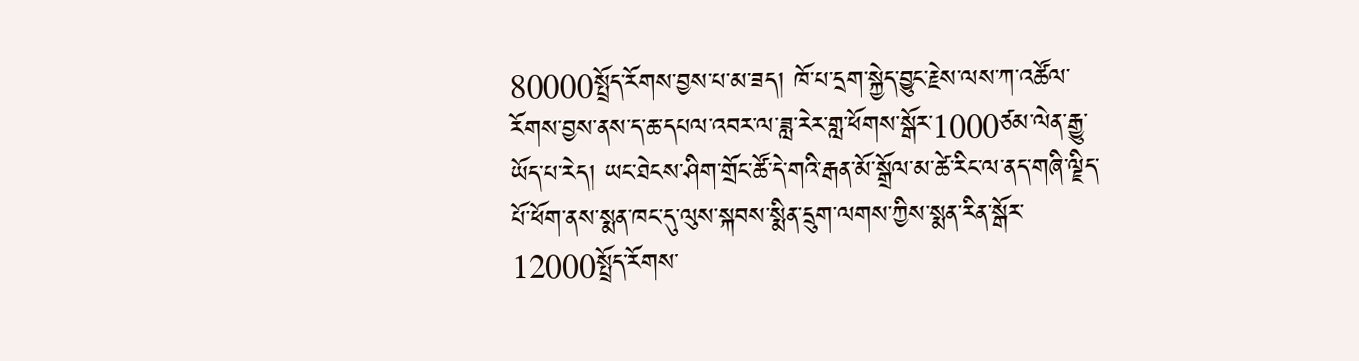80000སྤྲོད་རོགས་བྱས་པ་མ་ཟད། ཁོ་པ་དྲག་སྐྱེད་བྱུང་རྗེས་ལས་ཀ་འཚོལ་རོགས་བྱས་ནས་ད་ཆ་དཔལ་འབར་ལ་ཟླ་རེར་གླ་ཕོགས་སྒོར་1000ཙམ་ལེན་རྒྱུ་ཡོད་པ་རེད། ཡང་ཐེངས་ཤིག་གྲོང་ཚོ་དེ་གའི་རྒན་མོ་སྒྲོལ་མ་ཚེ་རིང་ལ་ནད་གཞི་ལྗིད་པོ་ཕོག་ནས་སྨན་ཁང་དུ་ལུས་སྐབས་སྨིན་དྲུག་ལགས་ཀྱིས་སྨན་རིན་སྒོར་12000སྤྲོད་རོགས་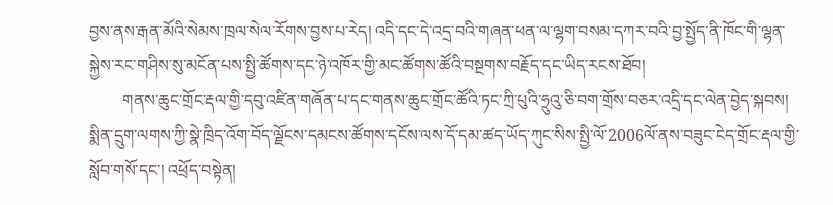བྱས་ནས་རྒན་མོའི་སེམས་ཁྲལ་སེལ་རོགས་བྱས་པ་རེད། འདི་དང་དེ་འདྲ་བའི་གཞན་ཕན་ལ་ལྷག་བསམ་དཀར་བའི་བྱ་སྤྱོད་ནི་ཁོང་གི་ལྷན་སྐྱེས་རང་གཤིས་སུ་མངོན་པས་སྤྱི་ཚོགས་དང་ཉེ་འཁོར་གྱི་མང་ཚོགས་ཚོའི་བསྔགས་བརྗོད་དང་ཡིད་རངས་ཐོབ།
        གནས་ཆུང་གྲོང་རྡལ་གྱི་དབུ་འཛིན་གཞོན་པ་དང་གནས་ཆུང་གྲོང་ཚོའི་ཏང་ཀྲི་པུའི་ཧྲུའུ་ཅི་བག་གྲོས་བཅར་འདྲི་དང་ལེན་བྱེད་སྐབས། སྨིན་དྲུག་ལགས་ཀྱི་སྣེ་ཁྲིད་འོག་བོད་ལྗོངས་དམངས་ཚོགས་དངོས་ལས་དོ་དམ་ཚད་ཡོད་ཀུང་སིས་སྤྱི་ལོ་2006ལོ་ནས་བཟུང་ངེད་གྲོང་རྡལ་གྱི་སློབ་གསོ་དང་། འཕྲོད་བསྟེན།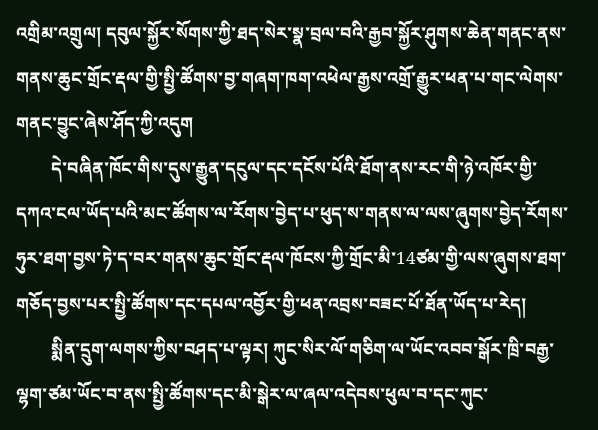འགྲིམ་འགྲུལ། དབུལ་སྐྱོར་སོགས་ཀྱི་ཐད་སེར་སྣ་བྲལ་བའི་རྒྱབ་སྐྱོར་ཤུགས་ཆེན་གནང་ནས་གནས་ཆུང་གྲོང་རྡལ་གྱི་སྤྱི་ཚོགས་བྱ་གཞག་ཁག་འཕེལ་རྒྱས་འགྲོ་རྒྱུར་ཕན་པ་གང་ལེགས་གནང་བྱུང་ཞེས་ཤོད་ཀྱི་འདུག
        དེ་བཞིན་ཁོང་གིས་དུས་རྒྱུན་དངུལ་དང་དངོས་པོའི་ཐོག་ནས་རང་གི་ཉེ་འཁོར་གྱི་དཀའ་ངལ་ཡོད་པའི་མང་ཚོགས་ལ་རོགས་བྱེད་པ་ཕུད་ས་གནས་ལ་ལས་ཞུགས་བྱེད་རོགས་ཧུར་ཐག་བྱས་ཏེ་ད་བར་གནས་ཆུང་གྲོང་རྡལ་ཁོངས་ཀྱི་གྲོང་མི་14ཙམ་གྱི་ལས་ཞུགས་ཐག་གཅོད་བྱས་པར་སྤྱི་ཚོགས་དང་དཔལ་འབྱོར་གྱི་ཕན་འབྲས་བཟང་པོ་ཐོན་ཡོད་པ་རེད།
        སྨིན་དྲུག་ལགས་ཀྱིས་བཤད་པ་ལྟར། ཀུང་སིར་ལོ་གཅིག་ལ་ཡོང་འབབ་སྒོར་ཁྲི་བརྒྱ་ལྷག་ཙམ་ཡོང་བ་ནས་སྤྱི་ཚོགས་དང་མི་སྒེར་ལ་ཞལ་འདེབས་ཕུལ་བ་དང་ཀུང་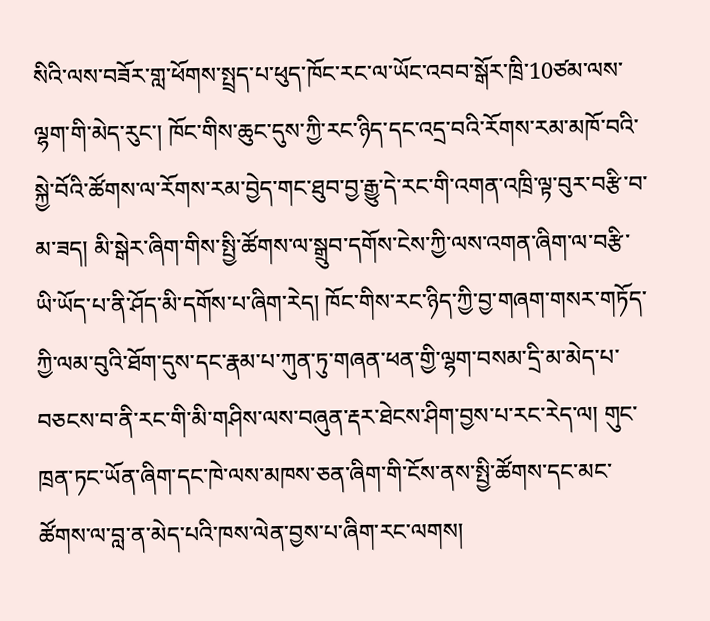སིའི་ལས་བཟོར་གླ་ཕོགས་སྤྲད་པ་ཕུད་ཁོང་རང་ལ་ཡོང་འབབ་སྒོར་ཁྲི་10ཙམ་ལས་ལྷག་གི་མེད་རུང་། ཁོང་གིས་ཆུང་དུས་ཀྱི་རང་ཉིད་དང་འདྲ་བའི་རོགས་རམ་མཁོ་བའི་སྐྱེ་བོའི་ཚོགས་ལ་རོགས་རམ་བྱེད་གང་ཐུབ་བྱ་རྒྱུ་དེ་རང་གི་འགན་འཁྲི་ལྟ་བུར་བརྩི་བ་མ་ཟད། མི་སྒེར་ཞིག་གིས་སྤྱི་ཚོགས་ལ་སྒྲུབ་དགོས་ངེས་ཀྱི་ལས་འགན་ཞིག་ལ་བརྩི་ཡི་ཡོད་པ་ནི་ཤོད་མི་དགོས་པ་ཞིག་རེད། ཁོང་གིས་རང་ཉིད་ཀྱི་བྱ་གཞག་གསར་གཏོད་ཀྱི་ལམ་བུའི་ཐོག་དུས་དང་རྣམ་པ་ཀུན་ཏུ་གཞན་ཕན་གྱི་ལྷག་བསམ་དྲི་མ་མེད་པ་བཅངས་བ་ནི་རང་གི་མི་གཤིས་ལས་བཞུན་རྡར་ཐེངས་ཤིག་བྱས་པ་རང་རེད་ལ། གུང་ཁྲན་ཏང་ཡོན་ཞིག་དང་ཁེ་ལས་མཁས་ཅན་ཞིག་གི་ངོས་ནས་སྤྱི་ཚོགས་དང་མང་ཚོགས་ལ་བླ་ན་མེད་པའི་ཁས་ལེན་བྱས་པ་ཞིག་རང་ལགས།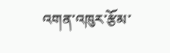འགན་འཁུར་རྩོམ་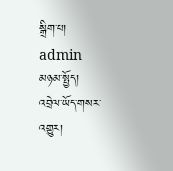སྒྲིག་པ། admin
མཉམ་སྤྱོད།
འབྲེལ་ཡོད་གསར་འགྱུར།